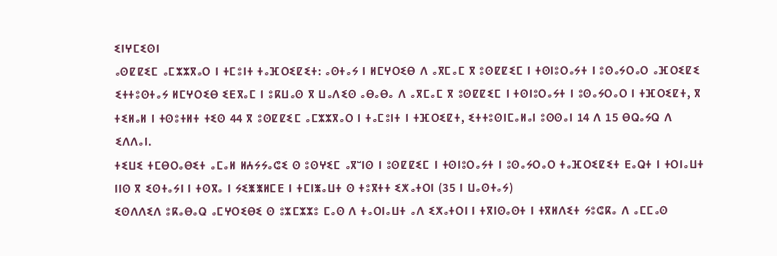ⵉⵏⵖⵎⵉⵙⵏ
ⴰⵙⵇⵇⵉⵎ ⴰⵎⵣⵣⴳⴰⵔ ⵏ ⵜⵎⵓⵏⵜ ⵜⴰⴼⵔⵉⵇⵉⵜ: ⴰⵙⵜⴰⵢ ⵏ ⵍⵎⵖⵔⵉⴱ ⴷ ⴰⴳⵎⴰⵎ ⴳ ⵓⵙⵇⵇⵉⵎ ⵏ ⵜⵙⵏⵓⵔⴰⵢⵜ ⵏ ⵓⵙⴰⵢⵔⴰⵔ ⴰⴼⵔⵉⵇⵉ
ⵉⵜⵜⵓⵙⵜⴰⵢ ⵍⵎⵖⵔⵉⴱ ⵉⴹⴳⴰⵎ ⵏ ⵓⴽⵡⴰⵙ ⴳ ⵡⴰⴷⵉⵙ ⴰⴱⴰⴱⴰ ⴷ ⴰⴳⵎⴰⵎ ⴳ ⵓⵙⵇⵇⵉⵎ ⵏ ⵜⵙⵏⵓⵔⴰⵢⵜ ⵏ ⵓⵙⴰⵢⵔⴰⵔ ⵏ ⵜⴼⵔⵉⵇⵜ, ⴳ ⵜⵉⵍⴰⵍ ⵏ ⵜⵙⵓⵜⵍⵜ ⵜⵉⵙ 44 ⴳ ⵓⵙⵇⵇⵉⵎ ⴰⵎⵣⵣⴳⴰⵔ ⵏ ⵜⴰⵎⵓⵏⵜ ⵏ ⵜⴼⵔⵉⵇⵜ, ⵉⵜⵜⵓⵙⵏⵎⴰⵍⴰⵏ ⵓⵙⵙⴰⵏ 14 ⴷ 15 ⴱⵕⴰⵢⵕ ⴷ ⵉⴷⴷⴰⵏ.
ⵜⵉⵡⵉ ⵜⵎⴱⵔⴰⴱⵉⵜ ⴰⵎⴰⵍ ⵍⵄⵢⵢⴰⵛⵉ ⵙ ⵓⵙⵖⵉⵎ ⴰⴳⵯⵏⵙ ⵏ ⵓⵙⵇⵇⵉⵎ ⵏ ⵜⵙⵏⵓⵔⴰⵢⵜ ⵏ ⵓⵙⴰⵢⵔⴰⵔ ⵜⴰⴼⵔⵉⵇⵉⵜ ⴹⴰⵕⵜ ⵏ ⵜⵔⵏⴰⵡⵜ ⵏⵏⵙ ⴳ ⵉⵙⵜⴰⵢⵏ ⵏ ⵜⵙⴳⴰ ⵏ ⵢⵉⵥⵥⵍⵎⴹ ⵏ ⵜⵎⵏⵥⴰⵡⵜ ⵙ ⵜⵓⴳⵜⵜ ⵉⵅⴰⵜⵔⵏ (35 ⵏ ⵡⴰⵙⵜⴰⵢ)
ⵉⵙⴷⴷⵉⴷ ⵓⴽⴰⴱⴰⵕ ⴰⵎⵖⵔⵉⴱⵉ ⵙ ⵓⵣⵎⵣⵣⵓ ⵎⴰⵙ ⴷ ⵜⴰⵔⵏⴰⵡⵜ ⴰⴷ ⵉⵅⴰⵜⵔⵏ ⵏ ⵜⴳⵏⵙⴰⵙⵜ ⵏ ⵜⴳⵍⴷⵉⵜ ⵢⵓⵛⴽⴰ ⴷ ⴰⵎⵎⴰⵙ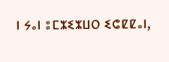ⵏ ⵢⴰⵏ ⵓⵎⵣⵉⵣⵡⵔ ⵉⵛⵇⵇⴰⵏ,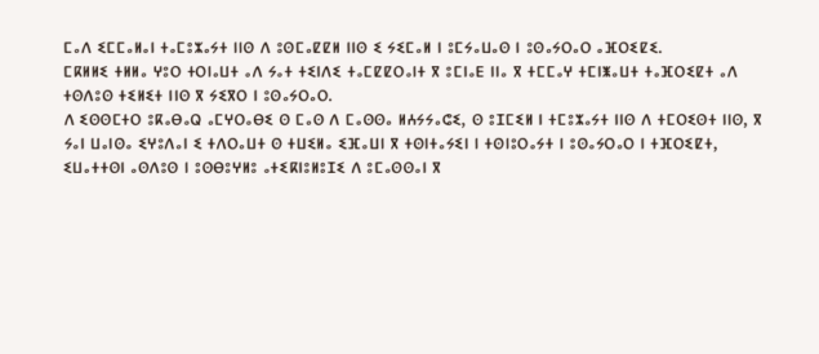ⵎⴰⴷ ⵉⵎⵎⴰⵍⴰⵏ ⵜⴰⵎⵓⵣⴰⵢⵜ ⵏⵏⵙ ⴷ ⵓⵙⵎⴰⵇⵇⵍ ⵏⵏⵙ ⵉ ⵢⵉⵎⴰⵍ ⵏ ⵓⵎⵢⴰⵡⴰⵙ ⵏ ⵓⵙⴰⵢⵔⴰⵔ ⴰⴼⵔⵉⵇⵉ.
ⵎⴽⵍⵍⵉ ⵜⵍⵍⴰ ⵖⵓⵔ ⵜⵔⵏⴰⵡⵜ ⴰⴷ ⵢⴰⵜ ⵜⵉⵏⴷⵉ ⵜⴰⵎⵇⵇⵔⴰⵏⵜ ⴳ ⵓⵎⵏⴰⴹ ⵏⵏⴰ ⴳ ⵜⵎⵎⴰⵖ ⵜⵎⵏⵥⴰⵡⵜ ⵜⴰⴼⵔⵉⵇⵜ ⴰⴷ ⵜⵙⴷⵓⵙ ⵜⵉⵍⵉⵜ ⵏⵏⵙ ⴳ ⵢⵉⴳⵔ ⵏ ⵓⵙⴰⵢⵔⴰⵔ.
ⴷ ⵉⵙⵙⵎⵜⵔ ⵓⴽⴰⴱⴰⵕ ⴰⵎⵖⵔⴰⴱⵉ ⵙ ⵎⴰⵙ ⴷ ⵎⴰⵙⵙⴰ ⵍⵄⵢⵢⴰⵛⵉ, ⵙ ⵓⵊⵎⵉⵍ ⵏ ⵜⵎⵓⵣⴰⵢⵜ ⵏⵏⵙ ⴷ ⵜⵎⵔⵉⵙⵜ ⵏⵏⵙ, ⴳ ⵢⴰⵏ ⵡⴰⵏⵙⴰ ⵉⵖⵓⴷⴰⵏ ⵉ ⵜⴷⵔⴰⵡⵜ ⵙ ⵜⵡⵉⵍⴰ ⵉⴼⴰⵡⵏ ⴳ ⵜⵙⵏⵜⴰⵢⵉⵏ ⵏ ⵜⵙⵏⵓⵔⴰⵢⵜ ⵏ ⵓⵙⴰⵢⵔⴰⵔ ⵏ ⵜⴼⵔⵉⵇⵜ, ⵉⵡⴰⵜⵜⵙⵏ ⴰⵙⴷⵓⵙ ⵏ ⵓⵙⴱⵓⵖⵍⵓ ⴰⵜⵉⴽⵏⵓⵍⵓⵊⵉ ⴷ ⵓⵎⴰⵙⵙⴰⵏ ⴳ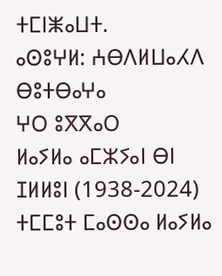ⵜⵎⵏⵥⴰⵡⵜ.
ⴰⵙⵓⵖⵍ: ⵄⴱⴷⵍⵡⴰⵃⴷ ⴱⵓⵜⴱⴰⵖⴰ
ⵖⵔ ⵓⴳⴳⴰⵔ
ⵍⴰⵢⵍⴰ ⴰⵎⵣⵢⴰⵏ ⴱⵏ ⵊⵍⵍⵓⵏ (1938-2024)
ⵜⵎⵎⵓⵜ ⵎⴰⵙⵙⴰ ⵍⴰⵢⵍⴰ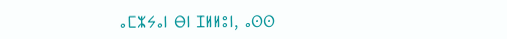ⴰⵎⵣⵢⴰⵏ ⴱⵏ ⵊⵍⵍⵓⵏ, ⴰⵙⵙ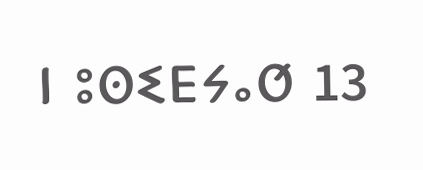ⵏ ⵓⵙⵉⴹⵢⴰⵚ 13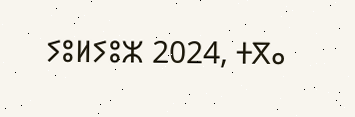ⵢⵓⵍⵢⵓⵣ 2024, ⵜⴳⴰ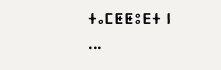ⵜⴰⵎⵟⵟⵓⴹⵜ ⵏ ...